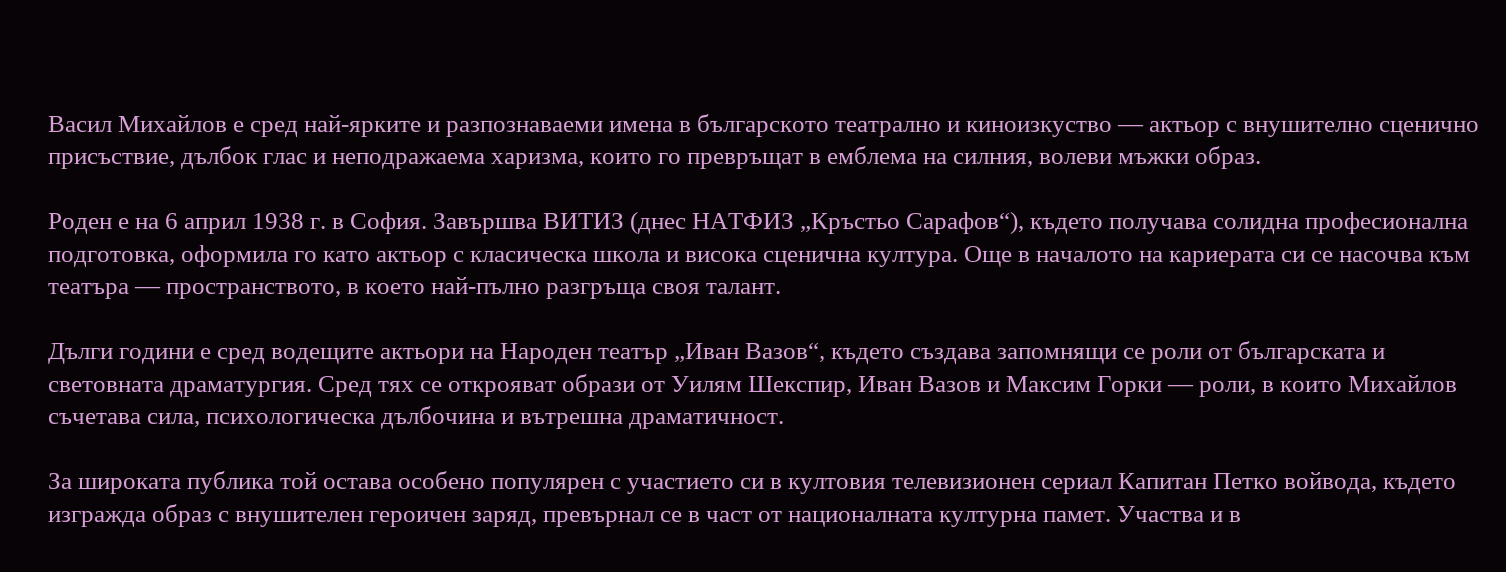Васил Михайлов е сред най-ярките и разпознаваеми имена в българското театрално и киноизкуство — актьор с внушително сценично присъствие, дълбок глас и неподражаема харизма, които го превръщат в емблема на силния, волеви мъжки образ.

Роден е на 6 април 1938 г. в София. Завършва ВИТИЗ (днес НАТФИЗ „Кръстьо Сарафов“), където получава солидна професионална подготовка, оформила го като актьор с класическа школа и висока сценична култура. Още в началото на кариерата си се насочва към театъра — пространството, в което най-пълно разгръща своя талант.

Дълги години е сред водещите актьори на Народен театър „Иван Вазов“, където създава запомнящи се роли от българската и световната драматургия. Сред тях се открояват образи от Уилям Шекспир, Иван Вазов и Максим Горки — роли, в които Михайлов съчетава сила, психологическа дълбочина и вътрешна драматичност.

За широката публика той остава особено популярен с участието си в култовия телевизионен сериал Капитан Петко войвода, където изгражда образ с внушителен героичен заряд, превърнал се в част от националната културна памет. Участва и в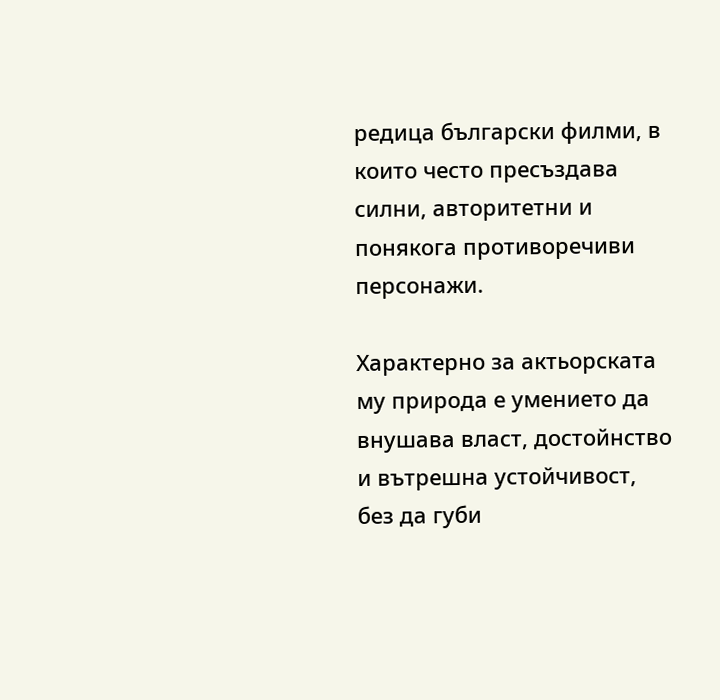редица български филми, в които често пресъздава силни, авторитетни и понякога противоречиви персонажи.

Характерно за актьорската му природа е умението да внушава власт, достойнство и вътрешна устойчивост, без да губи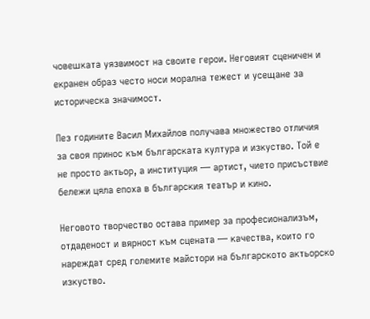човешката уязвимост на своите герои. Неговият сценичен и екранен образ често носи морална тежест и усещане за историческа значимост.

Пез годините Васил Михайлов получава множество отличия за своя принос към българската култура и изкуство. Той е не просто актьор, а институция — артист, чието присъствие бележи цяла епоха в българския театър и кино.

Неговото творчество остава пример за професионализъм, отдаденост и вярност към сцената — качества, които го нареждат сред големите майстори на българското актьорско изкуство.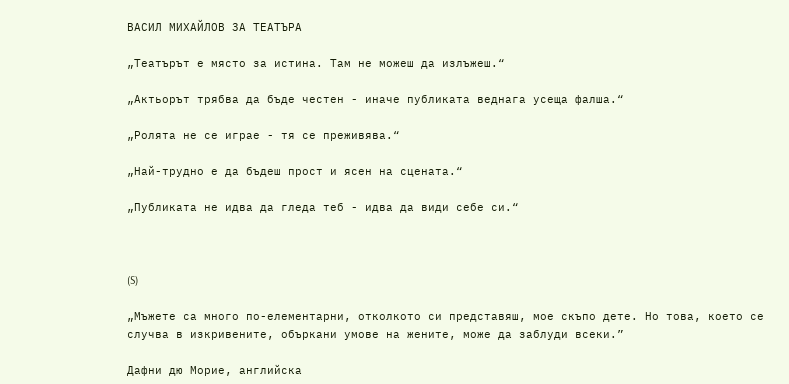ВАСИЛ МИХАЙЛОВ ЗА ТЕАТЪРА

„Театърът е място за истина. Там не можеш да излъжеш.“

„Актьорът трябва да бъде честен - иначе публиката веднага усеща фалша.“

„Ролята не се играе - тя се преживява.“

„Най-трудно е да бъдеш прост и ясен на сцената.“

„Публиката не идва да гледа теб - идва да види себе си.“



(S)

„Мъжете са много по-елементарни, отколкото си представяш, мое скъпо дете. Но това, което се случва в изкривените, объркани умове на жените, може да заблуди всеки.”

Дафни дю Морие, английска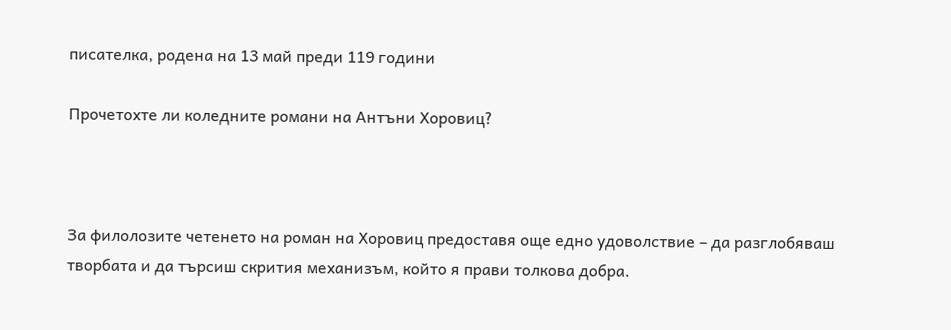писателка, родена на 13 май преди 119 години

Прочетохте ли коледните романи на Антъни Хоровиц?



За филолозите четенето на роман на Хоровиц предоставя още едно удоволствие – да разглобяваш творбата и да търсиш скрития механизъм, който я прави толкова добра.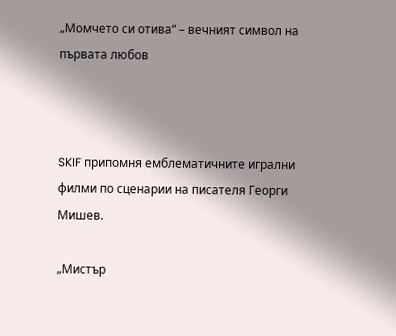„Момчето си отива“ – вечният символ на първата любов



SKIF припомня емблематичните игрални филми по сценарии на писателя Георги Мишев.

„Мистър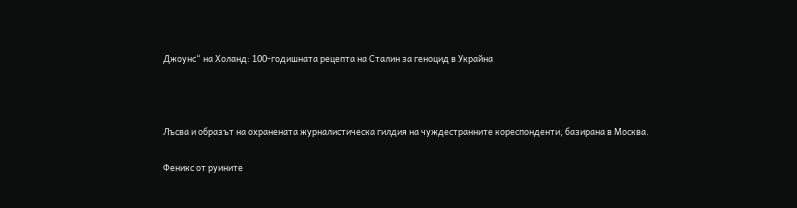Джоунс“ на Холанд: 100-годишната рецепта на Сталин за геноцид в Украйна



Лъсва и образът на охранената журналистическа гилдия на чуждестранните кореспонденти, базирана в Москва.

Феникс от руините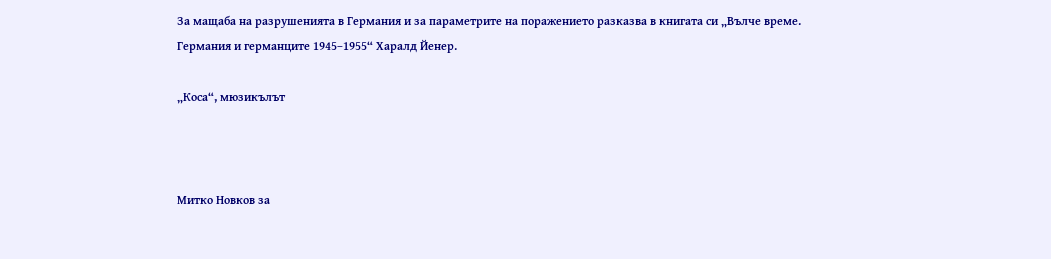За мащаба на разрушенията в Германия и за параметрите на поражението разказва в книгата си „Вълче време. Германия и германците 1945–1955“ Харалд Йенер.

„Коса“, мюзикълът



Митко Новков за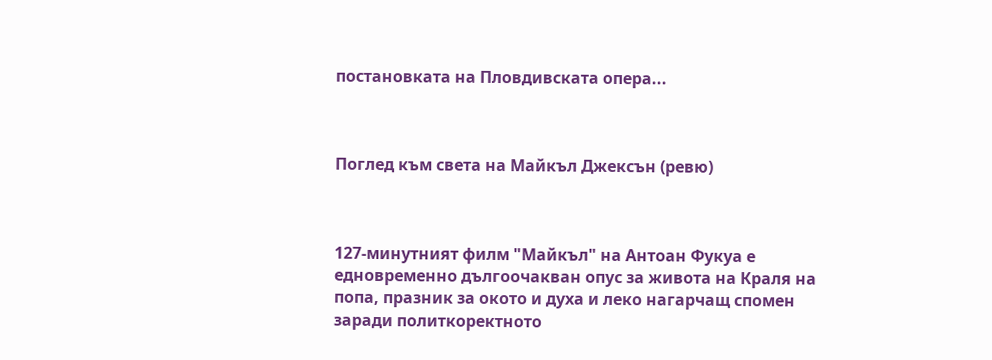постановката на Пловдивската опера...



Поглед към света на Майкъл Джексън (ревю)



127-минутният филм "Майкъл" на Антоан Фукуа е едновременно дългоочакван опус за живота на Краля на попа, празник за окото и духа и леко нагарчащ спомен заради политкоректното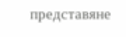представяне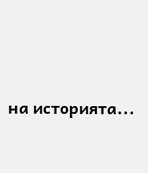на историята...